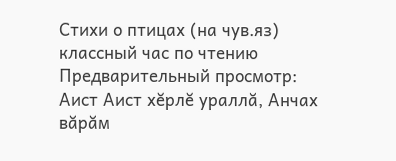Стихи о птицах (на чув.яз)
классный час по чтению
Предварительный просмотр:
Аист Аист хĕрлĕ ураллă, Анчах вăрăм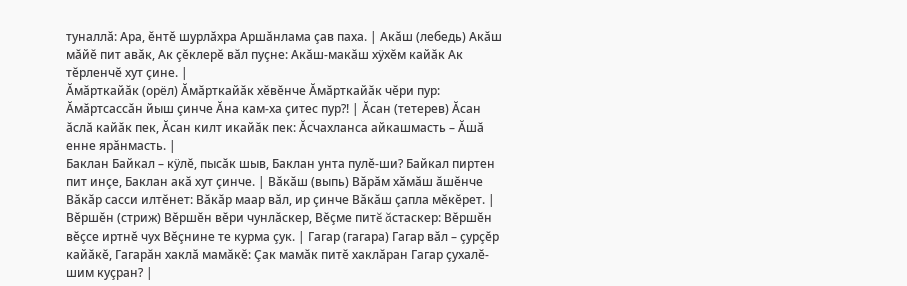туналлă: Ара, ĕнтĕ шурлăхра Аршăнлама çав паха. | Акăш (лебедь) Акăш мăйĕ пит авăк, Ак çĕклерĕ вăл пуçне: Акăш-макăш хÿхĕм кайăк Ак тĕрленчĕ хут çине. |
Ăмăрткайăк (орёл) Ăмăрткайăк хĕвĕнче Ăмăрткайăк чĕри пур: Ăмăртсассăн йыш çинче Ăна кам-ха çитес пур?! | Ăсан (тетерев) Ăсан ăслă кайăк пек, Ăсан килт икайăк пек: Ăсчахланса айкашмасть – Ăшă енне ярăнмасть. |
Баклан Байкал – кÿлĕ, пысăк шыв, Баклан унта пулĕ-ши? Байкал пиртен пит инçе, Баклан акă хут çинче. | Вăкăш (выпь) Вăрăм хăмăш ăшĕнче Вăкăр сасси илтĕнет: Вăкăр маар вăл, ир çинче Вăкăш çапла мĕкĕрет. |
Вĕршĕн (стриж) Вĕршĕн вĕри чунлăскер, Вĕçме питĕ ăстаскер: Вĕршĕн вĕçсе иртнĕ чух Вĕçнине те курма çук. | Гагар (гагара) Гагар вăл – çурçĕр кайăкĕ, Гагарăн хаклă мамăкĕ: Çак мамăк питĕ хаклăран Гагар çухалĕ-шим куçран? |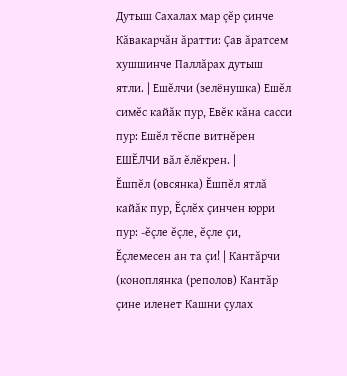Дутыш Сахалах мар çĕр çинче Кăвакарчăн ăратти: Çав ăратсем хушшинче Паллăрах дутыш ятли. | Ешĕлчи (зелёнушка) Ешĕл симĕс кайăк пур, Евĕк кăна сасси пур: Ешĕл тĕспе витнĕрен ЕШĔЛЧИ вăл ĕлĕкрен. |
Ĕшпĕл (овсянка) Ĕшпĕл ятлă кайăк пур, Ĕçлĕх çинчен юрри пур: -ĕçле ĕçле, ĕçле çи, Ĕçлемесен ан та çи! | Кантăрчи (коноплянка (реполов) Кантăр çине иленет Кашни çулах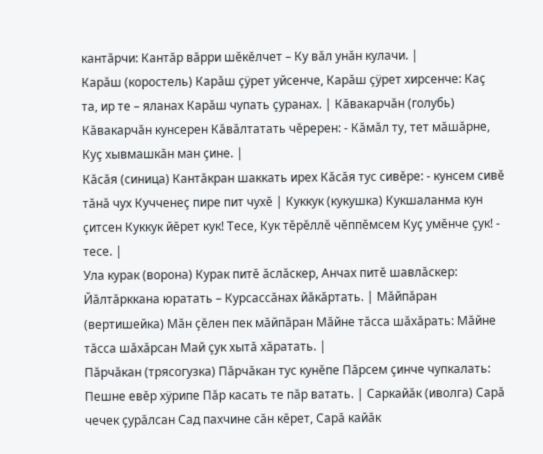кантăрчи: Кантăр вăрри шĕкĕлчет – Ку вăл унăн кулачи. |
Карăш (коростель) Карăш çÿрет уйсенче, Карăш çÿрет хирсенче: Каç та, ир те – яланах Карăш чупать çуранах. | Кăвакарчăн (голубь) Кăвакарчăн кунсерен Кăвăлтатать чĕререн: - Кăмăл ту, тет мăшăрне, Куç хывмашкăн ман çине. |
Кăсăя (синица) Кантăкран шаккать ирех Кăсăя тус сивĕре: - кунсем сивĕ тăнă чух Кучченеç пире пит чухĕ | Куккук (кукушка) Кукшаланма кун çитсен Куккук йĕрет кук! Тесе, Кук тĕрĕллĕ чĕппĕмсем Куç умĕнче çук! - тесе. |
Ула курак (ворона) Курак питĕ ăслăскер, Анчах питĕ шавлăскер: Йăлтăрккана юратать – Курсассăнах йăкăртать. | Мăйпăран (вертишейка) Мăн çĕлен пек мăйпăран Мăйне тăсса шăхăрать: Мăйне тăсса шăхăрсан Май çук хытă хăратать. |
Пăрчăкан (трясогузка) Пăрчăкан тус кунĕпе Пăрсем çинче чупкалать: Пешне евĕр хÿрипе Пăр касать те пăр ватать. | Саркайăк (иволга) Сарă чечек çурăлсан Сад пахчине сăн кĕрет, Сарă кайăк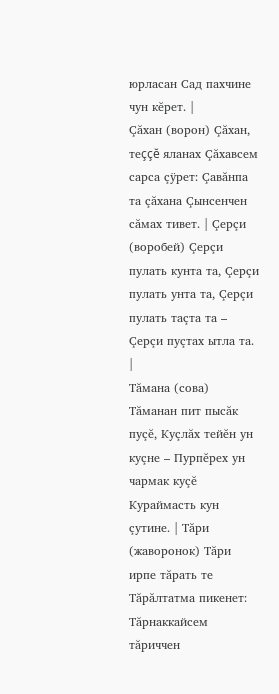юрласан Сад пахчине чун кĕрет. |
Çăхан (ворон) Çăхан, теççĕ яланах Çăхавсем сарса çÿрет: Çавăнпа та çăхана Çынсенчен сăмах тивет. | Çерçи (воробей) Çерçи пулать кунта та, Çерçи пулать унта та, Çерçи пулать таçта та – Çерçи пуçтах ытла та. |
Тăмана (сова) Тăманан пит пысăк пуçĕ, Куçлăх тейĕн ун куçне – Пурпĕрех ун чармак куçĕ Кураймасть кун çутине. | Тăри (жаворонок) Тăри ирпе тăрать те Тăрăлтатма пикенет: Тăрнаккайсем тăриччен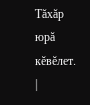Тăхăр юрă кĕвĕлет. |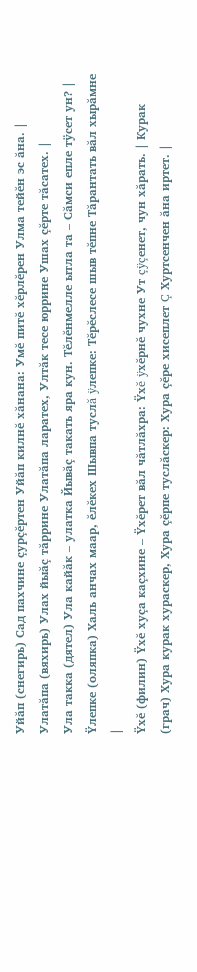Уйăп (снегирь) Сад пахчине çурçĕртен Уйăп килнĕ хăнана: Умĕ питĕ хĕрлĕрен Улма тейĕн эс ăна. | Улатăпа (вяхирь) Улах йыăç тăррине Улатăпа ларатех, Ултăк тесе юррине Ушах çĕрте тăсатех. |
Ула такка (дятел) Ула кайăк – улатка Йывăç такать яра кун. Тĕлĕнмелле ытла та – Сăмси епле тÿсет ун? | Ÿлепке (оляпка) Халь анчах маар, ĕлĕкех Шывпа туслă ÿлепке: Тĕрĕслесе шыв тĕпне Тăрантать вăл хырăмне |
Ÿхĕ (филин) Ÿхĕ хуçа каçхине – Ÿхĕрет вăл чăтлăхра: Ÿхĕ ÿхĕрнĕ чухне Ут çÿçенет, чун хăрать. | Курак (грач) Хура курак хураскер, Хура çĕрпе туслăскер: Хура çĕре хисеплет Ç Хуртсенчен ăна иртет. |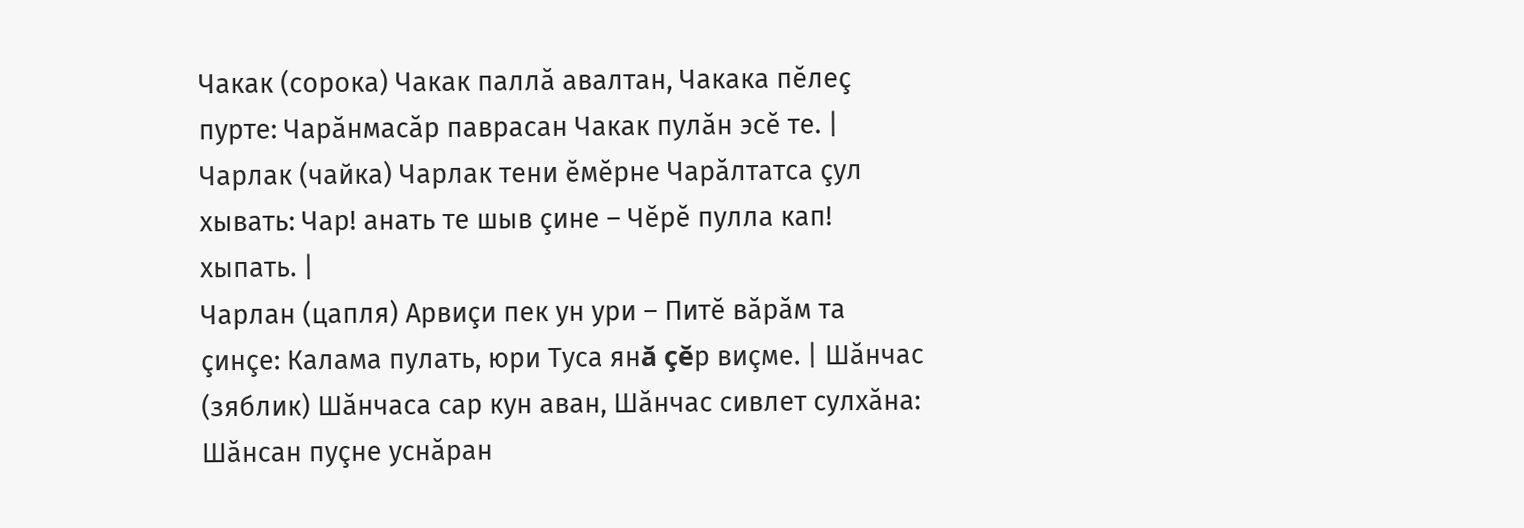Чакак (сорока) Чакак паллă авалтан, Чакака пĕлеç пурте: Чарăнмасăр паврасан Чакак пулăн эсĕ те. | Чарлак (чайка) Чарлак тени ĕмĕрне Чарăлтатса çул хывать: Чар! анать те шыв çине – Чĕрĕ пулла кап! хыпать. |
Чарлан (цапля) Арвиçи пек ун ури – Питĕ вăрăм та çинçе: Калама пулать, юри Туса янă çĕр виçме. | Шăнчас (зяблик) Шăнчаса сар кун аван, Шăнчас сивлет сулхăна: Шăнсан пуçне уснăран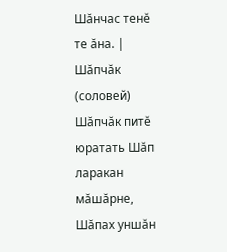Шăнчас тенĕ те ăна. |
Шăпчăк (соловей) Шăпчăк питĕ юратать Шăп ларакан мăшăрне, Шăпах уншăн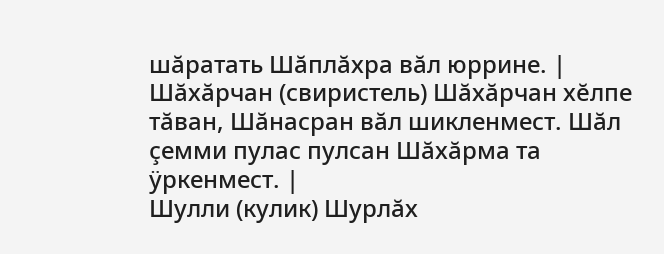шăратать Шăплăхра вăл юррине. | Шăхăрчан (свиристель) Шăхăрчан хĕлпе тăван, Шăнасран вăл шикленмест. Шăл çемми пулас пулсан Шăхăрма та ÿркенмест. |
Шулли (кулик) Шурлăх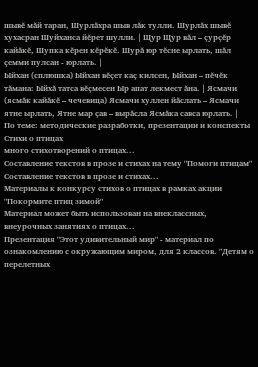шывĕ мăй таран, Шурлăхра шыв лăк тулли. Шурлăх шывĕ хухасран Шуйханса йĕрет шулли. | Щур Щур вăл – çурçĕр кайăкĕ, Шупка кĕрен кĕрĕкĕ. Шурă юр тĕсне ырлать, шăл çемми пулсан - юрлать. |
Ыйхан (сплюшка) Ыйхан вĕçет каç килсен, Ыйхан – пĕчĕк тăмана: Ыйхă татса вĕçмесен Ыр апат лекмест ăна. | Ясмачи (ясмăк кайăкĕ – чечевица) Ясмачи хуллен йăслать – Ясмачи ятне ырлать, Ятне мар çав – вырăсла Ясмăка савса юрлать. |
По теме: методические разработки, презентации и конспекты
Стихи о птицах
много стихотворений о птицах...
Составление текстов в прозе и стихах на тему "Помоги птицам"
Составление текстов в прозе и стихах...
Материалы к конкурсу стихов о птицах в рамках акции "Покормите птиц зимой"
Материал может быть использован на внеклассных, внеурочных занятиях о птицах...
Презентация "Этот удивительный мир" - материал по ознакомлению с окружающим миром, для 2 классов. "Детям о перелетных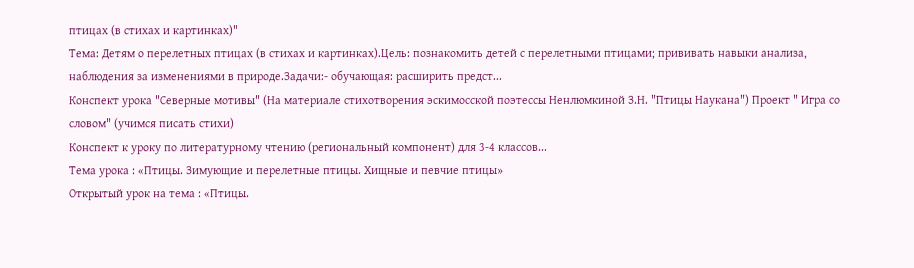птицах (в стихах и картинках)"
Тема: Детям о перелетных птицах (в стихах и картинках).Цель: познакомить детей с перелетными птицами; прививать навыки анализа, наблюдения за изменениями в природе.Задачи:- обучающая: расширить предст...
Конспект урока "Северные мотивы" (На материале стихотворения эскимосской поэтессы Ненлюмкиной З.Н. "Птицы Наукана") Проект " Игра со словом" (учимся писать стихи)
Конспект к уроку по литературному чтению (региональный компонент) для 3-4 классов...
Тема урока : «Птицы. Зимующие и перелетные птицы. Хищные и певчие птицы»
Открытый урок на тема : «Птицы.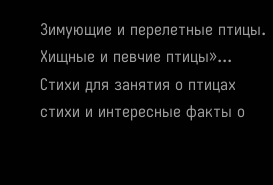Зимующие и перелетные птицы. Хищные и певчие птицы»...
Стихи для занятия о птицах
стихи и интересные факты о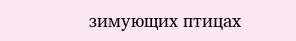зимующих птицах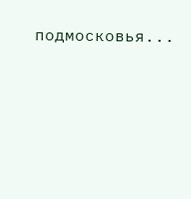подмосковья...